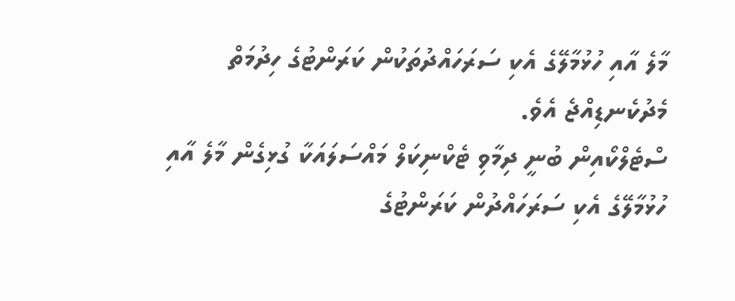މާލެ އާއި ހުޅުމާލޭގެ އެކި ސަރަހައްދުތަކުން ކަރަންޓުގެ ހިދުމަތް މެދުކެނޑިއްޖެ އެވެ.
ސްޓެލްކޯއިން ބުނީ ދިމާވި ޓެކްނިކަލް މައްސަލައަކާ ގުޅިގެން މާލެ އާއި ހުޅުމާލޭގެ އެކި ސަރަހައްދުން ކަރަންޓުގެ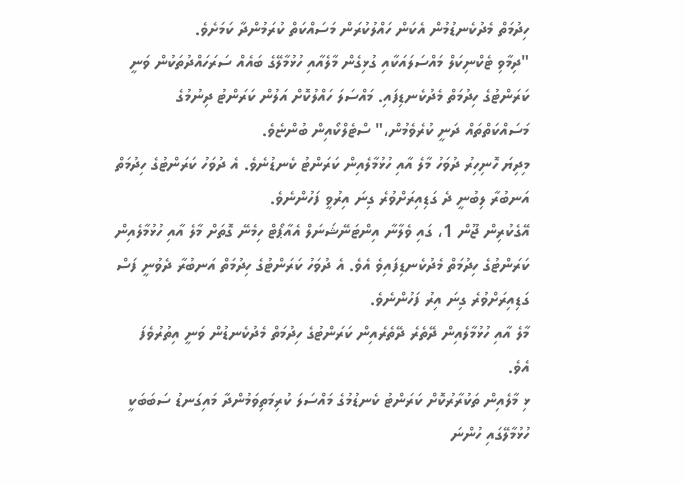ހިދުމަތް މެދުކެނޑުމުން އެކަން ހައްލުކުރަން މަސައްކަތް ކުރަމުންދާ ކަމަށެވެ.
"ދިމާވި ޓެކްނިކަލް މައްސަލައަކާއި ގުޅިގެން މާލެއާއި ހުޅުމާލޭގެ ބައެއް ސަރަހައްދުތަކުން ވަނީ ކަރަންޓުގެ ހިދުމަތް މެދުކެނޑިފައި. މައްސަލަ ހައްލުކޮށް އަލުން ކަރަންޓު ދިނުމުގެ މަސައްކަތްތައް ދަނީ ކުރެވެމުން،" ސްޓެލްކޯއިން ބުންޏެވެ.
މިދިޔަ ހޮނިހިރު ދުވަހު މާލެ އާއި ހުޅުމާލެއިން ކަރަންޓު ކެނޑުނެވެ. އެ ދުވަހު ކަރަންޓުގެ ހިދުމަތް އަނބުރާ ލިބުނީ ދެ ގަޑިއިރަށްވުރެ ގިނަ އިރުވީ ފަހުންނެވެ.
އޭގެކުރިން ޖޫން 1، ގައި ވެލާނާ އިންޓަނޭޝަނަލް އެއާޕޯޓް ހިމެނޭ ގޮތަށް މާލެ އާއި ހުޅުމާލެއިން ކަރަންޓުގެ ހިދުމަތް މެދުކެނޑިފައިވެ އެވެ. އެ ދުވަހު ކަރަންޓުގެ ހިދުމަތް އަނބުރާ ދެވުނީ ފަސް ގަޑިއިރަށްވުރެ ގިނަ އިރު ފަހުންނެވެ.
މާލެ އާއި ހުޅުމާލެއިން ދޭތެރެ ދޭތެރެއިން ކަރަންޓުގެ ހިދުމަތް މެދުކެނޑުން ވަނީ އިތުރުވެފަ އެވެ.
ޅި މާލެއިން ތަކުރާރުކޮށް ކަރަންޓު ކެނޑުމުގެ މައްސަލަ ކުރިމަތިވަމުންދާ މައިގަނޑު ސަބަބަކީ ހުޅުމާލޭގައި ހުންނަ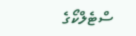ސްޓެލްކޯގެ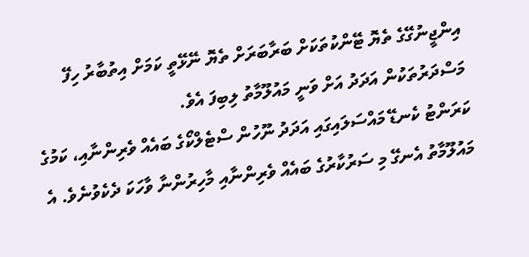އިންޖީނުގޭގެ ތެޔޮ ޓޭންކުތަކަށް ބަރާބަރަށް ތެޔޮ ނޭޅޭތީ ކަމަށް އިތުބާރު ހިފޭ މަސްދަރުތަކުން އަދަދު އަށް ވަނީ މައުލޫމާތު ލިބިފަ އެވެ.
ކަރަންޓު ކެނޑޭ މައްސަލައިގައި އަދަދު ނޫހުން ސްޓެލްކޯގެ ބައެއް ވެރިންނާއި، ކަމުގެ މައުލޫމާތު އެނގޭ މި ސަރުކާރުގެ ބައެއް ވެރިންނާއި މާހިރުންނާ ވާހަކަ ދެކެވުނެވެ. އެ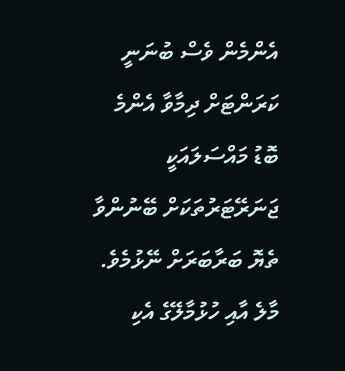އެންމެން ވެސް ބުނަނީ ކަރަންޓަށް ދިމާވާ އެންމެ ބޮޑު މައްސަލައަކީ ޖަނަރޭޓަރުތަކަށް ބޭނުންވާ ތެޔޮ ބަރާބަރަށް ނޭޅުމެވެ.
މާލެ އާއި ހުޅުމާލޭގެ އެކި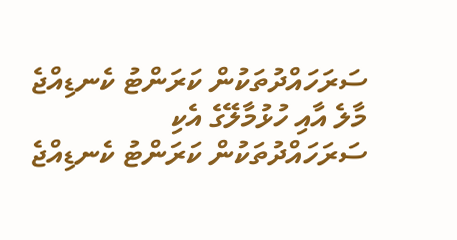ސަރަހައްދުތަކުން ކަރަންޓު ކެނޑިއްޖެ މާލެ އާއި ހުޅުމާލޭގެ އެކި ސަރަހައްދުތަކުން ކަރަންޓު ކެނޑިއްޖެ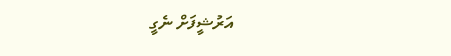އަރުޝީފަށް ނެގީ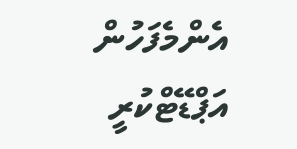އެންމެފަހުން އަޕްޑޭޓްކުރީ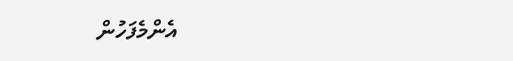އެންމެފަހުން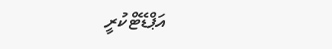އަޕްޑޭޓްކުރީ